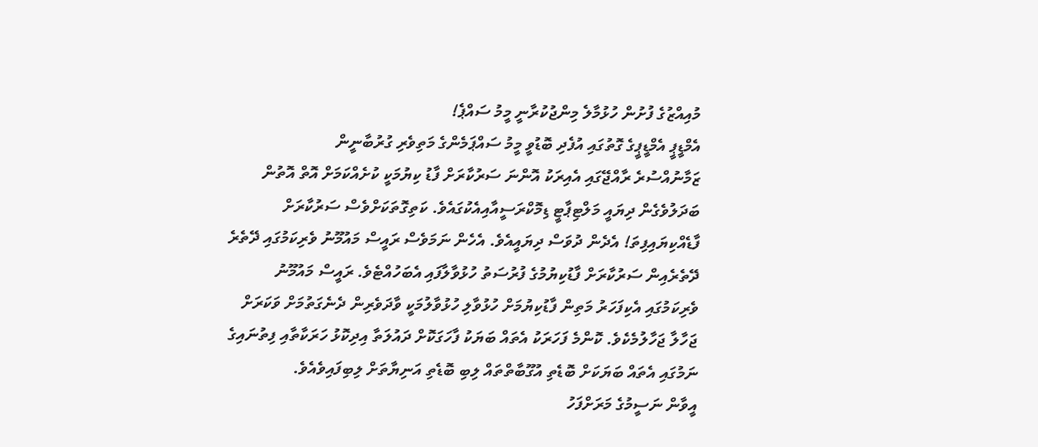މުއިއްޒުގެ ފުށުން ހުޅުމާލެ މިންޖުކުރާނީ މީމު ސައްޕެ!
އެމްޑީޕީ އެމްޑީޕީގެ ގޮތުގައި އުފެދި ބޮޑުވީ މީމު ސައްޕަމެންގެ މަތިވެރި ގުރުބާނީން
ޒަމާނުއްސުރެ ރާއްޖޭގައި އެއިރަކު އޮންނަ ސަރުކާރަށް ފާޑު ކިޔުމަކީ ކުށެއްކަމަށް އޮތް އޮތުން ބަދަލުވެގެން ދިޔައީ މަލްޓިޕާޓީ ޑިމޮކްރަސީއާއިއެކުގައެވެ. ކަތިގޮތަކަށްވެސް ސަރުކާރަށް ފާޑެއްކިޔައިފިތަ! އެދެން ދުވަސް ދިޔައީއެވެ. އެހެން ނަމަވެސް ރައީސް މައުމޫނު ވެރިކަމުގައި ދޭތެރެ ދޭތެރެއިން ސަރުކާރަށް ފާޑުކިޔުމުގެ ފުރުސަތު ހުޅުވާލާފައި އެބަހުއްޓެވެ. ރައީސް މައުމޫނު ވެރިކަމުގައި އެކިފަހަރު މަތިން ފާޑުކިޔުމަށް ހުޅުވާލި ހުޅުވާލުމަކީ ވާދަވެރިން ދެނެގަތުމަށް ވަކަރަށް ޖަހާލާ ޖަހާލުމެކެވެ. ކޮންމެ ފަހަރަކު އެތައް ބަޔަކު ފާހަގަކޮށް ދައުލަތާ އިދިކޮޅު ހަރަކާތާއި ފިތުނައިގެ ނަމުގައި އެތައް ބަޔަކަށް ބޮޑެތި އުގޫބާތްތައް ލިބި ބޮޑެތި އަނިޔާތަށް ލިބިފައިވެއެވެ.
އީވާން ނަސީމުގެ މަރަށްފަހު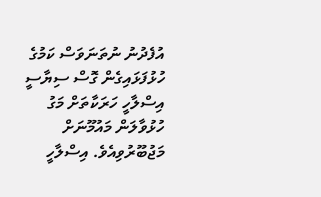އުފެދުނު ނުތަނަވަސް ކަމުގެ ހުޅުފަޅައިގެން ގޮސް ސިޔާސީ އިސްލާހީ ހަރަކާތަށް މަގު ހުޅުވާލަން މައުމޫނަށް މަޖުބޫރުވިއެވެ. އިސްލާހީ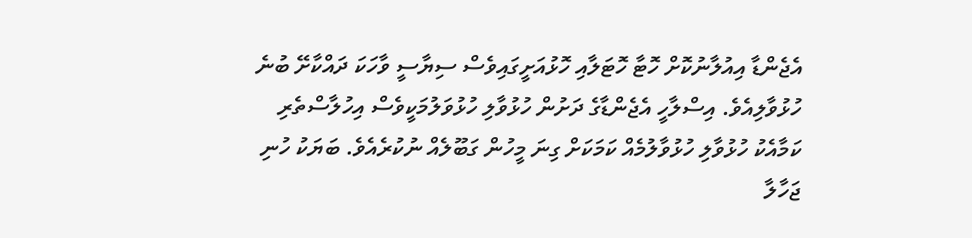އެޖެންޑާ އިއުލާނުކޮށް ހޮޓާ ހޮޓަލާއި ހޮޅުއަށީގައިވެސް ސިޔާސީ ވާހަކަ ދައްކާށޭ ބުނެ ހުޅުވާލިއެވެ. އިސްލާހީ އެޖެންޑާގެ ދަށުން ހުޅުވާލި ހުޅުވަލުމަކީވެސް އިހުލާސްތެރި ކަމާއެކު ހުޅުވާލި ހުޅުވާލުމެއް ކަމަކަށް ގިނަ މީހުން ގަބޫލެއް ނުކުރެއެވެ. ބަޔަކު ހުނި ޖަހާލާ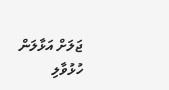ޖަލަށް އަޅާލަން ހުޅުވާލި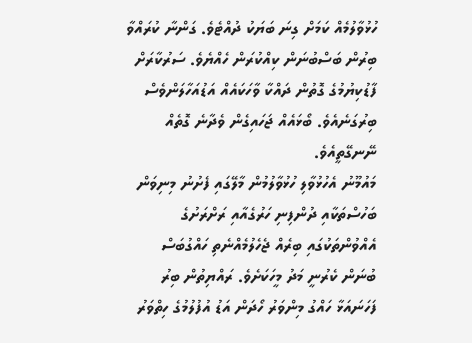ހުޅުވާލުމެއް ކަމަށް ގިނަ ބަޔަކު ދުއްޓެވެ. ގަންނާ ކުރައްވާ ބިރުން ބަސްބުނަން ކިއްކުރަން ހެއްޔެވެ. ސަރުކާރަށް ފާޑުކިޔުމުގެ ގޮތުން ދައްކާ ވާހަކައެއް އަޑުއަހާލަންވެސް ބިރުގަނެއެވެ. ބޯޅައެއް ޖަހައިގެން ވެދާނެ ގޮތެއް ނޭނގޭތީއެވެ.
މައުމޫނު އެހުޅުވާލި ހުޅުވާލުމުން މާލޭގައި ފެށުނު މިނިވަން ބަހުސްތަކާއި ދުންފިނި ހަރުގެއާއި ރަށްރަށުގެ އެއްވުންތަކުގައި ބިރެއް ޖެހެލުމެއްނެތި ހައްގުބަސް ބުނަން ކެރުނީ މަދު މީހަކަށެވެ. ރައްޔިތުން ބިރު ފަހަނައަޅާ ހައްގު މިންވަރު ހޯދަން އަޑު އުފުލުމުގެ ހިތްވަރު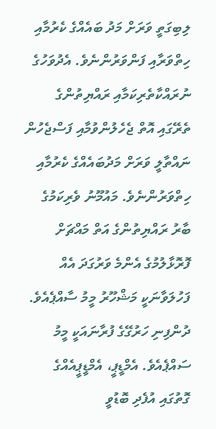ލިބިގަތީ ވަރަށް މަދު ބައެއްގެ ކެރުމާއި ހިތްވަރާއި ފަންވަރުންނެވެ. އެދުވަހުގެ ނުރައްކާތެރިކަމާއި ރައްޔިތުންގެ ތެރޭގައި އޮތް ޖެހެލުންވުމާއި ފަސްޖެހުން ނައްތާލީ ވަރަށް މަދުބައެއްގެ ކެރުމާއި ހިތްވަރުންނެވެ. މައުމޫނު ވެރިކަމުގެ ބާރު ރައްޔިތުންގެ އަތް މައްޗަށް ފޮރޮޅާލުމުގެ އެންމެ ވަރުގަދަ އެއް ފަހުލަވާނަކީ މަޝްހޫރު މީމު ސާއްޕެއެވެ.
ދުންފިނި ހަރުގޭގެ ފުރާނައަކީ މީމު ސައްޕެއެވެ. އެމްޑީޕީ، އެމްޑީޕީއެއްގެ ގޮތުގައި އުފެދި ބޮޑުވީ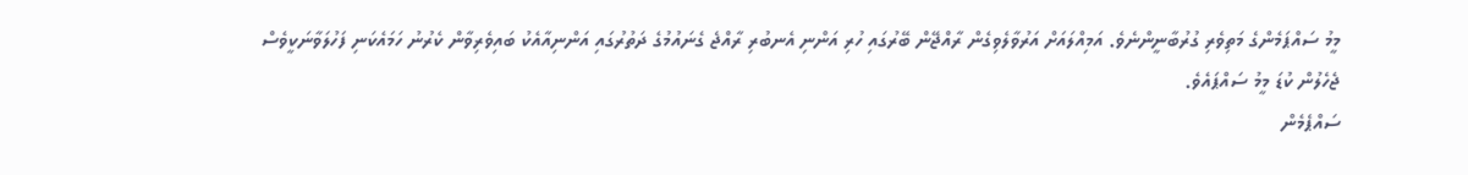މީމު ސައްޕަމެންގެ މަތިވެރި ގުރުބާނީންނެވެ. އަމިއްލައަށް އަރުވާލެވިގެން ރާއްޖޭން ބޭރުގައި ހުރި އަންނި އެނބުރި ރާއްޖެ ގެނައުމުގެ ދަތުރުގައި އަންނިއާއެކު ބައިވެރިވާން ކެރުނު ހަމައެކަނި ފަހުލަވާނަކީވެސް ޖެހެލުން ކުޑަ މީމު ސައްޕައެވެ.
ސައްޕެމެން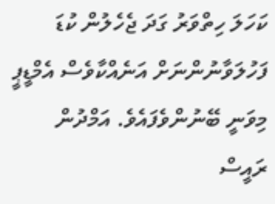ކަހަލަ ހިތްވަރު ގަދަ ޖެހެލުން ކުޑަ ފަހުލަވާނުންނަށް އަނެއްކާވެސް އެމްޑީޕީ މިވަނީ ބޭނުންވެފައެވެ. އަމްދުން ރައީސް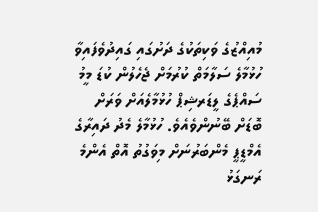މުއިއްޒުގެ ވަކިތަކުގެ ދަށުގައި ގައިދުވެފައިވާ ހުޅުމާލެ ސަލާމަތް ކުރުމަށް ޖެހެލުން ކުޑަ މީމު ސައްޕެގެ ލީޑަރޝިޕް ހުޅުމާލެއަށް ވަރަށް ބޮޑަށް ބޭނުންވެއެވެ. ހުޅުމާލެ މެދު ދައިރާގެ އެމްޑީޕީ މެންބަރުނަށް މިވަގުތު އޮތް އެންމެ ރަނގަޅު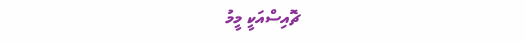ޗޮއިސްއަކީ މީމު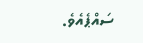ސައްޕެއެވެ.